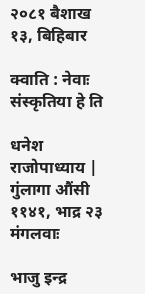२०८१ बैशाख १३, बिहिबार

क्वाति : नेवाः संस्कृतिया हे ति

धनेश राजोपाध्याय | गुंलागा औंसी ११४१, भाद्र २३ मंगलवाः

भाजु इन्द्र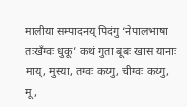मालीया सम्पादनय् पिदंगु ‘नेपालभाषा तःखँग्वः धुकू’ कथं गुता बूबः खास यानाः माय्, मुस्या, तग्वः कय्गु, चीग्वः कय्गु, मू,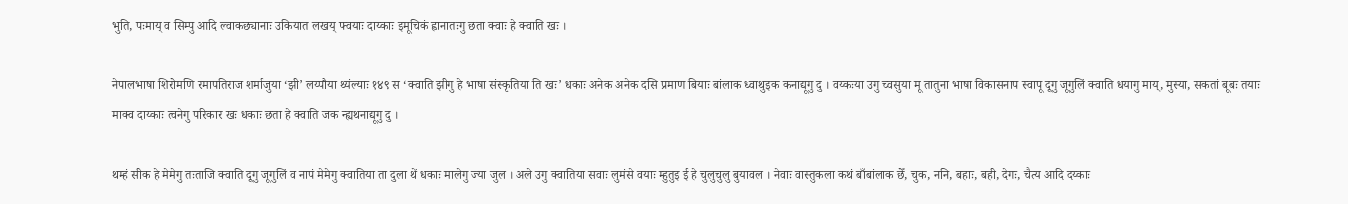भुति, पःमाय् व सिम्पु आदि ल्वाकछ्यानाः उकियात लखय् फ्वयाः दाय्काः इमूचिकं ह्वानातःगु छता क्वाः हे क्वाति खः ।

नेपालभाषा शिरोमणि रमापतिराज शर्माजुया ‘झी’ लय्पौया थ्यंल्याः १४९ स ‘क्वाति झीगु हे भाषा संस्कृतिया ति खः’ धकाः अनेक अनेक दसि प्रमाण बियाः बांलाक ध्वाथुइक कनाद्यूगु दु । वय्कःया उगु च्वसुया मू तातुना भाषा विकासनाप स्वापू दूगु जूगुलिं क्वाति धयागु माय्, मुस्या, सकतां बूबः तयाः माक्व दाय्काः त्वनेगु परिकार खः धकाः छता हे क्वाति जक न्ह्यथनाद्यूगु दु ।

थम्हं सीक हे मेमेगु तःताजि क्वाति दूगु जूगुलिं व नापं मेमेगु क्वातिया ता दुला थें धकाः मालेगु ज्या जुल । अले उगु क्वातिया सवाः लुमंसे वयाः म्हुतुइ ई हे चुलुचुलु बुयावल । नेवाः वास्तुकला कथं बाँबांलाक छेँ, चुक, ननि, बहाः, बही, देगः, चैत्य आदि दय्काः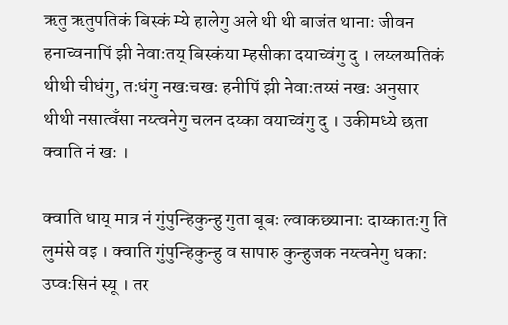ऋतु ऋतुपतिकं बिस्कं म्ये हालेगु अले थी थी बाजंत थानाः जीवन हनाच्वनापिं झी नेवाःतय् बिस्कंया म्हसीका दयाच्वंगु दु । लय्लय्पतिकं थीथी चीधंगु, तःधंगु नखःचखः हनीपिं झी नेवाःतय्सं नखः अनुसार थीथी नसात्वँसा नय्त्वनेगु चलन दय्का वयाच्वंगु दु । उकीमध्ये छता क्वाति नं खः ।

क्वाति धाय् मात्र नं गुंपुन्हिकुन्हु गुता बूबः ल्वाकछ्यानाः दाय्कातःगु ति लुमंसे वइ । क्वाति गुंपुन्हिकुन्हु व सापारु कुन्हुजक नय्त्वनेगु धकाः उप्वःसिनं स्यू । तर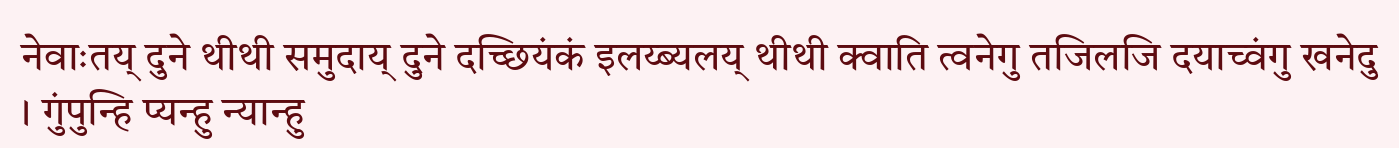नेवाःतय् दुने थीथी समुदाय् दुने दच्छियंकं इलय्ब्यलय् थीथी क्वाति त्वनेगु तजिलजि दयाच्वंगु खनेदु । गुंपुन्हि प्यन्हु न्यान्हु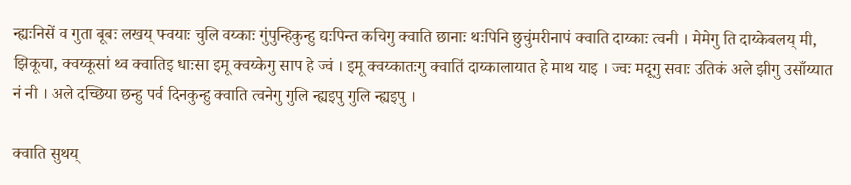न्ह्यःनिसें व गुता बूबः लखय् फ्वयाः चुलि वय्काः गुंपुन्हिकुन्हु द्यःपिन्त कचिगु क्वाति छानाः थःपिनि छुचुंमरीनापं क्वाति दाय्काः त्वनी । मेमेगु ति दाय्केबलय् मी, झिकूचा, क्वय्कूसां थ्व क्वातिइ धाःसा इमू क्वय्केगु साप हे ज्वं । इमू क्वय्कातःगु क्वातिं दाय्कालायात हे माथ याइ । ज्वः मदूगु सवाः उतिकं अले झीगु उसाँय्यात नं नी । अले दच्छिया छन्हु पर्व दिनकुन्हु क्वाति त्वनेगु गुलि न्ह्यइपु गुलि न्ह्यइपु ।

क्वाति सुथय्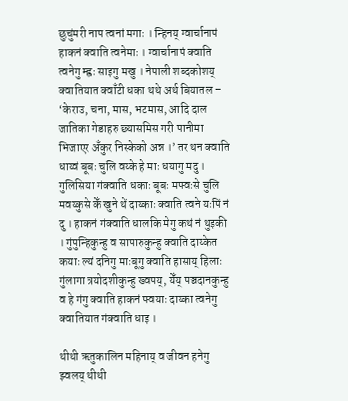छुचुंमरी नाप त्वनां मगाः । न्हिनय् ग्वार्चानापं हाकनं क्वाति त्वनेमाः । ग्वार्चानापं क्वाति त्वनेगु म्ह्वः साइगु मखु । नेपाली शब्दकोशय् क्वातियात क्वाँटी धका थथे अर्थ बियातल – ‘केराउ, चना, मास, भटमास, आदि दाल जातिका गेडाहरु छ्यासमिस गरी पानीमा भिजाएर अँकुर निस्केको अन्न ।’ तर थन क्वाति धाय्वं बूबः चुलि वय्के हे माः धयागु मदु । गुलिसिया गंक्वाति धकाः बूबः मफ्वःसे चुलि मवय्कुसे केँ खुने थें दाय्काः क्वाति त्वने यःपिं नं दु । हाकनं गंक्वाति धालकि मेगु कथं नं थुइकी । गुंपुन्हिकुन्हु व सापारुकुन्हु क्वाति दाय्केत कयाः ल्यं दनिगु माःबूगु क्वाति हासाय् हिलाः गुंलागा त्रयोदशीकुन्हु ख्वपय्, येँय् पञ्चदानकुन्हु व हे गंगु क्वाति हाकनं फ्वयाः दाय्का त्वनेगु क्वातियात गंक्वाति धाइ ।

थीथी ऋतुकालिन महिनाय् व जीवन हनेगु झ्वलय् थीथी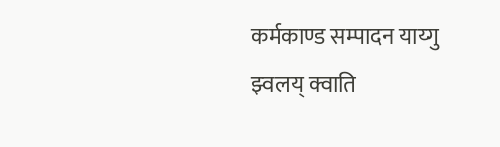कर्मकाण्ड सम्पादन याय्गु झ्वलय् क्वाति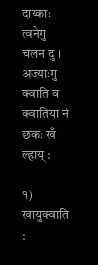दाय्काः त्वनेगु चलन दु । अज्याःगु क्वाति व क्वातिया नं छकः खँ ल्हाय् :

१) खायुक्वाति :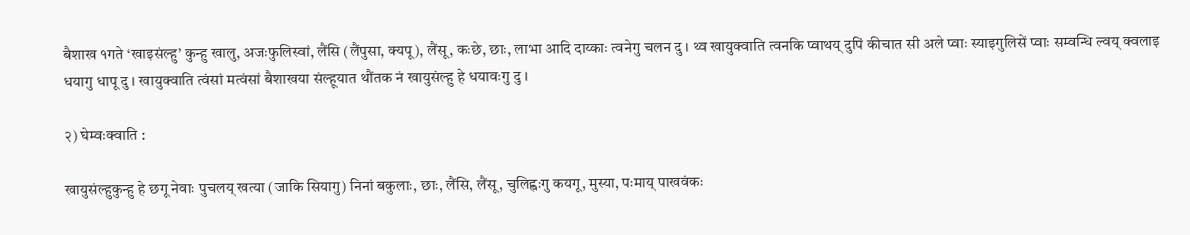बैशाख १गते ‘खाइसंल्हु’ कुन्हु खालु, अजःफुलिस्वां, लैंसि (लैंपुसा, क्यपू), लैंसू, कःछे, छाः, लाभा आदि दाय्काः त्वनेगु चलन दु । थ्व खायुक्वाति त्वनकि प्वाथय् दुपिं कीचात सी अले प्वाः स्याइगुलिसें प्वाः सम्वन्धि ल्वय् क्वलाइ धयागु धापू दु । खायुक्वाति त्वंसां मत्वंसां बैशाखया संल्हूयात थौंतक नं खायुसंल्हु हे धयावःगु दु ।

२) घेम्वःक्वाति :

खायुसंल्हुकुन्हु हे छगू नेवाः पुचलय् खत्या (जाकि सियागु) निनां बकुलाः, छाः, लैंसि, लैंसू, चुलिह्वःगु कयगू, मुस्या, पःमाय् पाखवंकः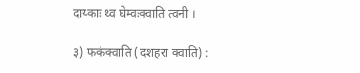दाय्काः थ्व घेम्वःक्वाति त्वनी ।

३) फकंक्वाति (दशहरा क्वाति) :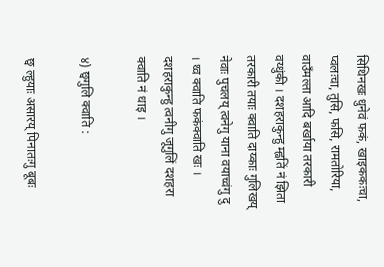सिथिनखः धुनेवं फकं, खाइककःचा, प्वलःचा, तुसि, फसि, रामतोरिया, वाउँमल्ता आदि बर्खाया तरकारी वय्धुंकी । दशहराकुन्हु म्ह्वतिं नं झिता तरकारी तयाः क्वाति दाय्काः गुलिखय् नेवाः पुचलय् त्वनेगु याना वयाच्वंगु दु । थ्व क्वाति फकंक्वाति खः । दशहराकुन्हु त्वनीगु जूगुलिं दशहरा क्वाति नं धाइ ।

४) छ्वगुलि क्वाति :

छ्व ल्हुयाः असारय् पिनातःगु बूबः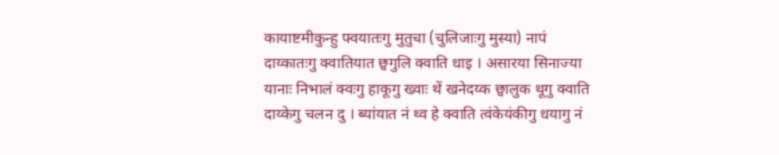कायाष्टमीकुन्हु फ्वयातःगु मुतुचा (चुलिजाःगु मुस्या) नापं दाय्कातःगु क्वातियात छ्वगुलि क्वाति धाइ । असारया सिनाज्या यानाः निभालं क्वःगु हाकूगु ख्वाः थें खनेदय्क छ्वालुक थूगु क्वाति दाय्केगु चलन दु । ब्यांयात नं थ्व हे क्वाति त्वंकेयंकीगु धयागु नं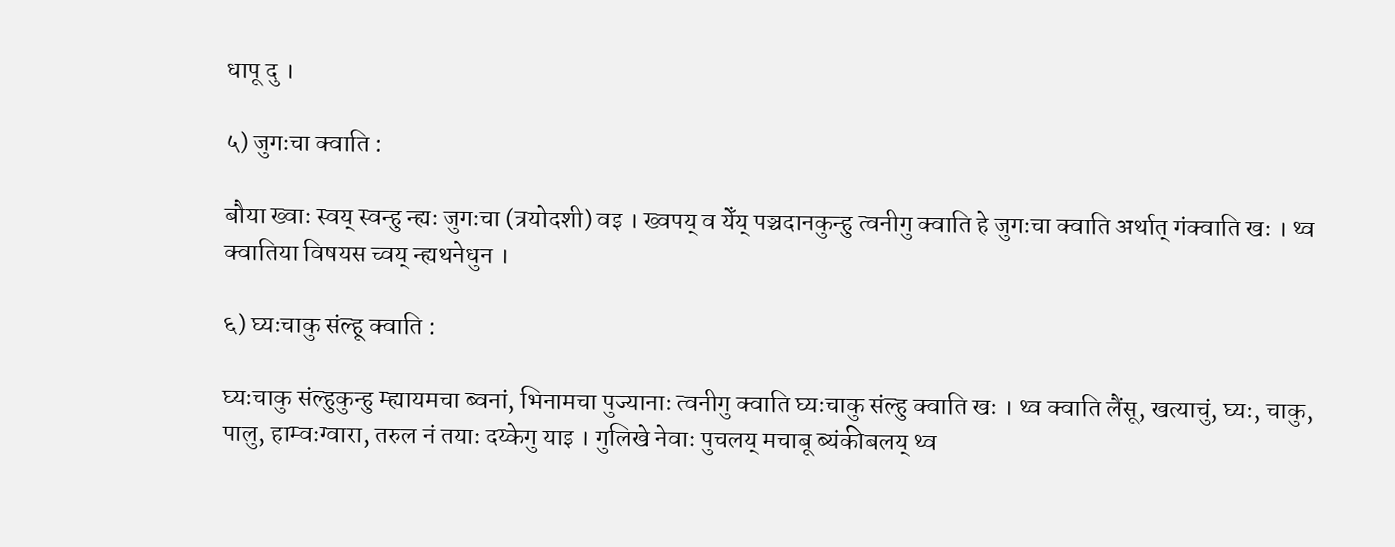धापू दु ।

५) जुगःचा क्वाति :

बौया ख्वाः स्वय् स्वन्हु न्ह्यः जुगःचा (त्रयोदशी) वइ । ख्वपय् व येँय् पञ्चदानकुन्हु त्वनीगु क्वाति हे जुगःचा क्वाति अर्थात् गंक्वाति खः । थ्व क्वातिया विषयस च्वय् न्ह्यथनेधुन ।

६) घ्यःचाकु संल्हू क्वाति :

घ्यःचाकु संल्हुकुन्हु म्ह्यायमचा ब्वनां, भिनामचा पुज्यानाः त्वनीगु क्वाति घ्यःचाकु संल्हु क्वाति खः । थ्व क्वाति लैंसू, खत्याचुं, घ्यः, चाकु, पालु, हाम्वःग्वारा, तरुल नं तयाः दय्केगु याइ । गुलिखे नेवाः पुचलय् मचाबू ब्यंकीबलय् थ्व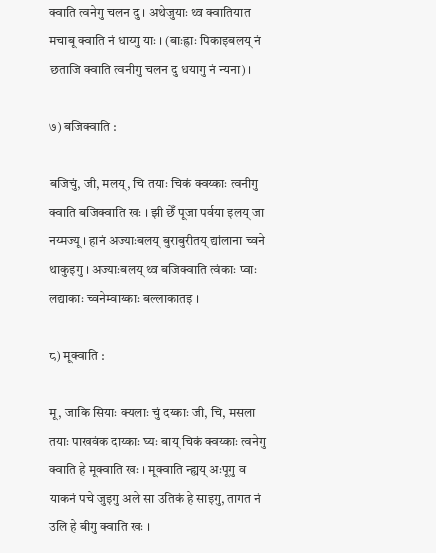क्वाति त्वनेगु चलन दु । अथेजुयाः थ्व क्वातियात मचाबू क्वाति नं धाय्गु याः । (बाःह्राः पिकाइबलय् नं छताजि क्वाति त्वनीगु चलन दु धयागु नं न्यना) ।

७) बजिक्वाति :

बजिचुं, जी, मलय्, चि तयाः चिकं क्वय्काः त्वनीगु क्वाति बजिक्वाति खः । झी छेँ पूजा पर्वया इलय् जा नय्मज्यू । हानं अज्याःबलय् बुराबुरीतय् द्यांलाना च्वने थाकुइगु । अज्याःबलय् थ्व बजिक्वाति त्वंकाः प्वाः लद्याकाः च्वनेम्वाय्काः बल्लाकातइ ।

८) मूक्वाति :

मू, जाकि सियाः क्यलाः चुं दय्काः जी, चि, मसला तयाः पाखवंक दाय्काः घ्यः बाय् चिकं क्वय्काः त्वनेगु क्वाति हे मूक्वाति खः । मूक्वाति न्ह्यय् अःपूगु व याकनं पचे जुइगु अले सा उतिकं हे साइगु, तागत नं उलि हे बीगु क्वाति खः ।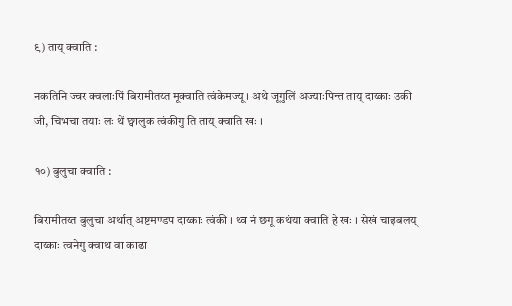९) ताय् क्वाति :

नकतिनि ज्वर क्वलाःपिं बिरामीतय्त मूक्वाति त्वंकेमज्यू । अथे जूगुलिं अज्याःपिन्त ताय् दाय्काः उकी जी, चिभचा तयाः लः थें छ्वालुक त्वंकीगु ति ताय् क्वाति खः ।

१०) बुलुचा क्वाति :

बिरामीतय्त बुलुचा अर्थात् अष्टमण्डप दाय्काः त्वंकी । थ्व नं छगू कथंया क्वाति हे खः । सेखं चाइबलय् दाय्काः त्वनेगु क्वाथ वा काढा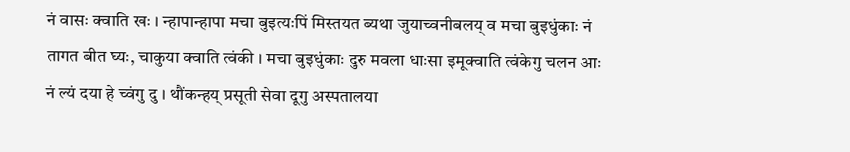नं वासः क्वाति खः । न्हापान्हापा मचा बुइत्यःपिं मिस्तयत ब्यथा जुयाच्वनीबलय् व मचा बुइधुंकाः नं तागत बीत घ्यः, चाकुया क्वाति त्वंकी । मचा बुइधुंकाः दुरु मवला धाःसा इमूक्वाति त्वंकेगु चलन आः नं ल्यं दया हे च्वंगु दु । थौंकन्हय् प्रसूती सेवा दूगु अस्पतालया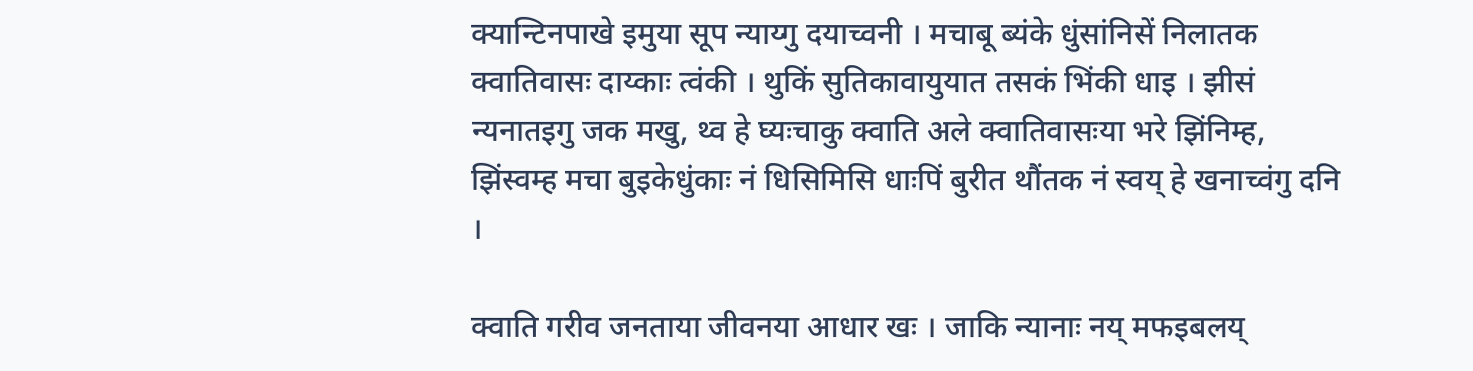क्यान्टिनपाखे इमुया सूप न्याय्गु दयाच्वनी । मचाबू ब्यंके धुंसांनिसें निलातक क्वातिवासः दाय्काः त्वंकी । थुकिं सुतिकावायुयात तसकं भिंकी धाइ । झीसं न्यनातइगु जक मखु, थ्व हे घ्यःचाकु क्वाति अले क्वातिवासःया भरे झिंनिम्ह, झिंस्वम्ह मचा बुइकेधुंकाः नं धिसिमिसि धाःपिं बुरीत थौंतक नं स्वय् हे खनाच्वंगु दनि ।

क्वाति गरीव जनताया जीवनया आधार खः । जाकि न्यानाः नय् मफइबलय्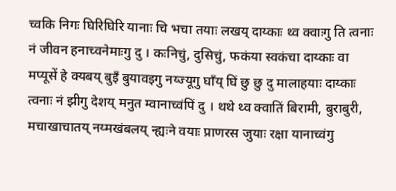च्वकि निगः घिरिघिरि यानाः चि भचा तयाः लखय् दाय्काः थ्व क्वाःगु ति त्वनाः नं जीवन हनाच्वनेमाःगु दु । कःनिचुं, दुसिचुं, फकंया स्वकंचा दाय्काः वा मप्यूसें हे क्यबय् बुइँ बुयावइगु नय्ज्यूगु घाँय् घिं छु छु दु मालाहयाः दाय्काः त्वनाः नं झीगु देशय् मनुत म्वानाच्वंपिं दु । थथे थ्व क्वातिं बिरामी, बुराबुरी, मचाखाचातय् नय्मखंबलय् न्ह्यःने वयाः प्राणरस जुयाः रक्षा यानाच्वंगु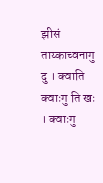झीसं ताय्काच्वनागु दु । क्वाति क्वाःगु ति खः । क्वाःगु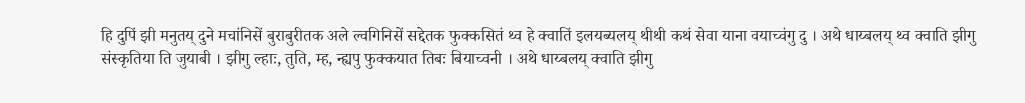हि दुपिं झी मनुतय् दुने मचांनिसें बुराबुरीतक अले ल्वगिनिसें सद्देतक फुक्कसितं थ्व हे क्वातिं इलयब्यलय् थीथी कथं सेवा याना वयाच्वंगु दु । अथे धाय्बलय् थ्व क्वाति झीगु संस्कृतिया ति जुयाबी । झीगु ल्हाः, तुति, म्ह, न्ह्यपु फुक्कयात तिबः बियाच्वनी । अथे धाय्बलय् क्वाति झीगु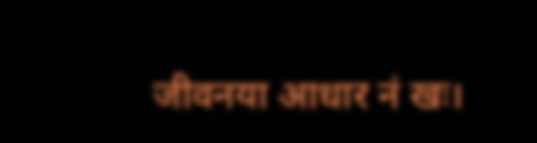जीवनया आधार नं खः।